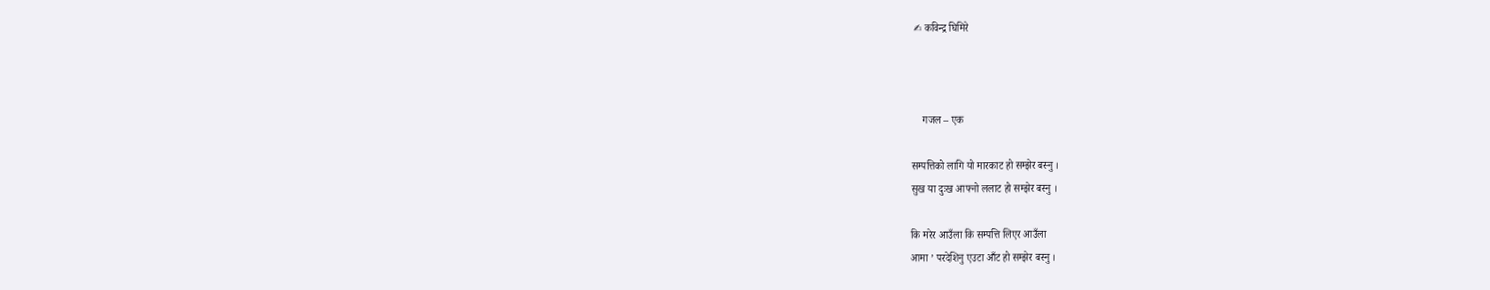✍ कविन्द्र घिमिरे



    गजल – एक

सम्पत्तिको लागि यो मारकाट हो सम्झेर बस्नु ।
सुख या दुःख आफ्नो ललाट हो सम्झेर बस्नु ।

कि मरेर आउँला कि सम्पत्ति लिएर आउँला
आमा ’ परदेशिनु एउटा आँट हो सम्झेर बस्नु ।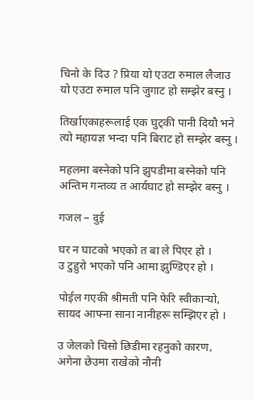चिनो के दिउ ? प्रिया यो एउटा रुमाल लैजाउ
यो एउटा रुमाल पनि जुगाट हो सम्झेर बस्नु ।

तिर्खाएकाहरूलाई एक घुट्की पानी दियौ भने
त्यो महायज्ञ भन्दा पनि बिराट हो सम्झेर बस्नु ।

महलमा बस्नेको पनि झुपडीमा बस्नेको पनि
अन्तिम गन्तव्य त आर्यघाट हो सम्झेर बस्नु ।

गजल – दुई

घर न घाटको भएको त बा ले पिएर हो ।
उ टुहुरो भएको पनि आमा झुण्डिएर हो ।

पोईल गएकी श्रीमती पनि फेरि स्वीकार्‍यो,
सायद आफ्ना साना नानीहरू सम्झिएर हो ।

उ जेलको चिसो छिडीमा रहनुको कारण,
अगेना छेउमा राखेको नौनी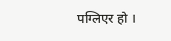पग्लिएर हो ।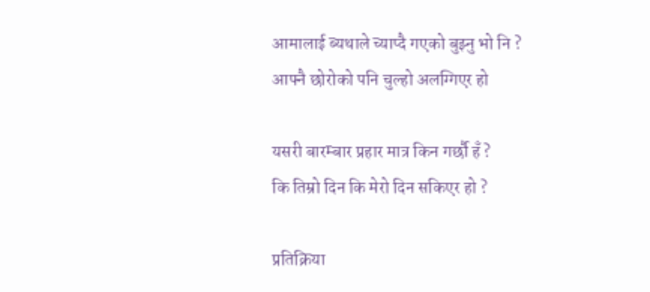आमालाई ब्यथाले च्याप्दै गएको बुझ्नु भो नि ?
आफ्नै छोरोको पनि चुल्हो अलग्गिएर हो

यसरी बारम्बार प्रहार मात्र किन गर्छौ हँ ?
कि तिम्रो दिन कि मेरो दिन सकिएर हो ?

प्रतिक्रिया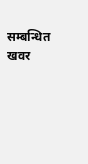सम्बन्धित खवर